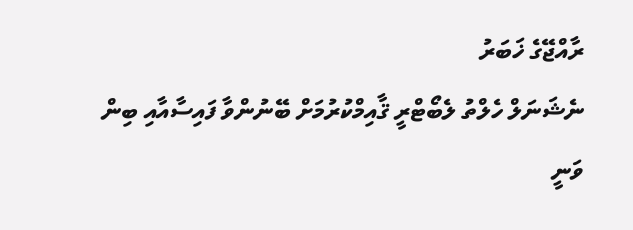ރާއްޖޭގެ ޚަބަރު
ނެޝަނަލް ހެލްތު ލެބޯޓްރީ ޤާއިމްކުރުމަށް ބޭނުންވާ ފައިސާއާއި ބިން ވަނީ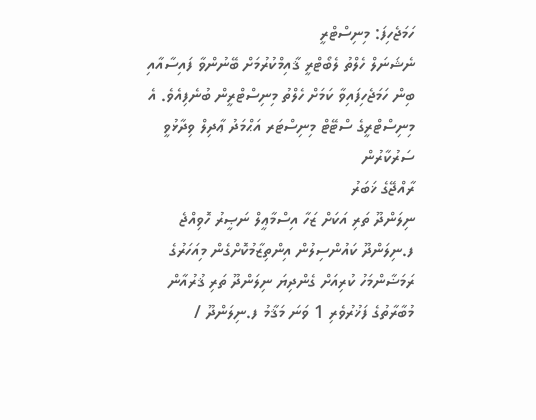ހަމަޖެހިފަ: މިނިސްޓްރީ
ނެޝަނަލް ހެލްތު ލެބޯޓްރީ ޤާއިމްކުރުމަށް ބޭނުންވާ ފައިސާއާއި ބިން ހަމަޖެހިފައިވާ ކަމަށް ހެލްތު މިނިސްޓްރީން ބުނެފިއެވެ. އެ މިނިސްޓްރީގެ ސްޓޭޓް މިނިސްޓަރ އަޙްމަދު ޢާދިލް ވިދާޅުވީ ސަރުކާރުން
ރާއްޖޭގެ ޚަބަރު
ނިލަންދޫ ތަރި އަކަށް ޒަހާ އިސްމާޢީލް ނަޞީރު ހޮވިއްޖެ
ފ.ނިލަންދޫ ކައުންސިލުން އިންތިޒާމުކޮށްގެން މިއަހަރުގެ ރަމަޟާންމަހު ކުރިއަށް ގެންދިޔަ ނިލަންދޫ ތަރި ޤުރުއާން މުބާރާތުގެ ފަޚުރުވެރި 1 ވަނަ މަޤާމު ފ.ނިލަންދޫ /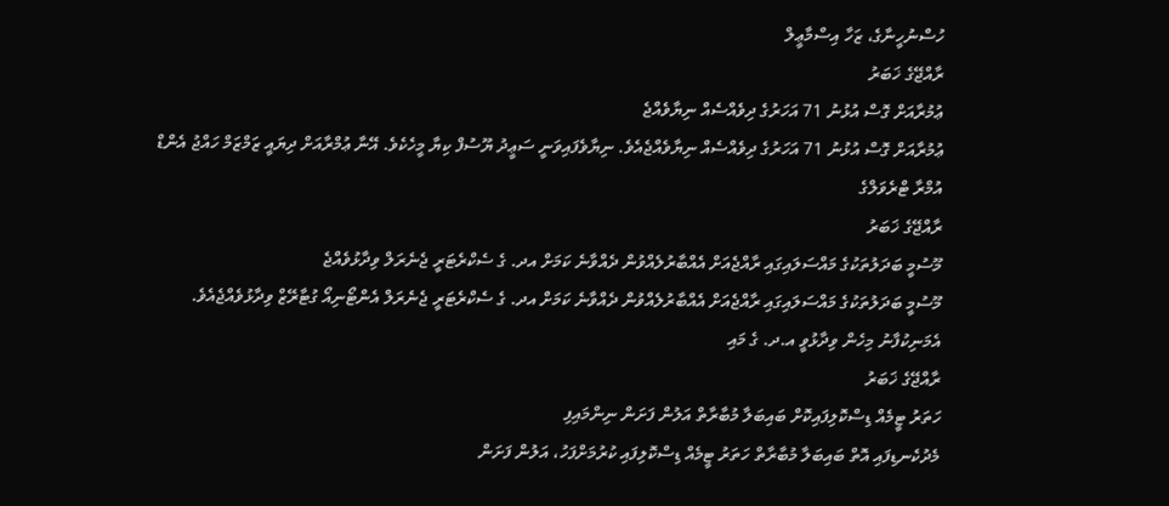ހުސްނުހީނާގެ، ޒަހާ އިސްމާޢީލް
ރާއްޖޭގެ ޚަބަރު
ޢުމުރާއަށް ގޮސް އުޅުނު 71 އަހަރުގެ ދިވެއްސެއް ނިޔާވެއްޖެ
ޢުމުރާއަށް ގޮސް އުޅުނު 71 އަހަރުގެ ދިވެއްސެއް ނިޔާވެއްޖެއެވެ. ނިޔާވެފައިވަނީ ސަޢީދު ޔޫސުފް ކިޔާ މީހެކެވެ. އޭނާ ޢުމްރާއަށް ދިޔައީ ޒަމްޒަމް ހައްޖު އެންޑް އުމްރާ ޓްރެވަލްގެ
ރާއްޖޭގެ ޚަބަރު
މޫސުމީ ބަދަލުތަކުގެ މައްސަލައިގައި ރާއްޖެއަށް އެއްބާރުލެއްވުން ދެއްވާނެ ކަމަށް އދ. ގެ ސެކްރެޓަރީ ޖެނެރަލް ވިދާޅުވެއްޖެ
މޫސުމީ ބަދަލުތަކުގެ މައްސަލައިގައި ރާއްޖެއަށް އެއްބާރުލެއްވުން ދެއްވާނެ ކަމަށް އދ. ގެ ސެކްރެޓަރީ ޖެނެރަލް އެންޓޯނިއޯ ގުޓާރޭޒް ވިދާޅުވެއްޖެއެވެ. އެމަނިކުފާނު މިހެން ވިދާޅުވީ އ.ދ. ގެ މައި
ރާއްޖޭގެ ޚަބަރު
ހަތަރު ޓީމެއް ޑިސްކޮލިފައިކޮށް ބައިބަލާ މުބާރާތް އަލުން ފަށަން ނިންމައިފި
މެދުކެނޑިފައި އޮތް ބައިބަލާ މުބާރާތް ހަތަރު ޓީމެއް ޑިސްކޮލިފައި ކުރުމަށްފަހު، އަލުން ފަށަން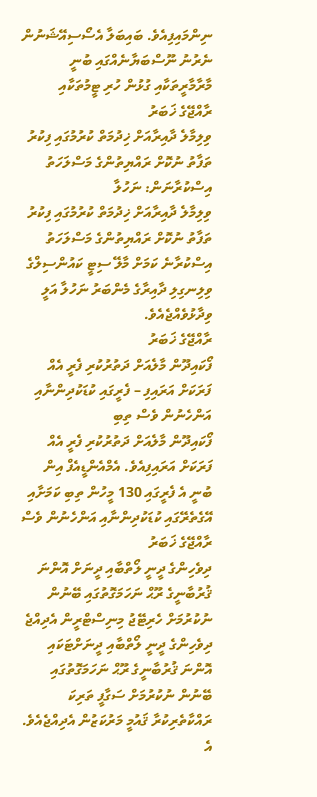ނިންމައިފިއެވެ. ބައިބަލާ އެސޯސިއޭޝަނުން ނެރުނު ނޫސްބަޔާނެއްގައި ބުނީ މާރާމާރީތަކާއި ގުޅުން ހުރި ޓީމުތަކާއި
ރާއްޖޭގެ ޚަބަރު
ވިލިމާލެ ދާއިރާއަށް ޚިދުމަތް ކުރުމުގައި ފިކުރު ތަފާތު ނުކޮށް ރައްޔިތުންގެ މަސްލަހަތު އިސްކުރާނަން: ނަހުލާ
ވިލިމާލެ ދާއިރާއަށް ޚިދުމަތް ކުރުމުގައި ފިކުރު ތަފާތު ނުކޮށް ރައްޔިތުންގެ މަސްލަހަތު އިސްކުރާނެ ކަމަށް މާލޭ ސިޓީ ކައުންސިލްގެ ވިލިނގިލި ދާއިރާގެ މެންބަރު ނަހުލާ އަލީ ވިދާޅުވެއްޖެއެވެ.
ރާއްޖޭގެ ޚަބަރު
ފޯކައިދޫން މާލެއަށް ދަތުރުކުރި ފެރީ އެއް ފަރަކަށް އަރައިފި – ފެރީގައި ކުޑަކުދިންނާއި އަންހެނުން ވެސް ތިބި
ފޯކައިދޫން މާލެއަށް ދަތުރުކުރި ފެރީ އެއް ފަރަކަށް އަރައިފިއެވެ. އެމްއެންޑީއެފް އިން ބުނީ އެ ފެރީގައި 130 މީހުން ތިބި ކަމަށާއި އޭގެތެރޭގައި ކުޑަކުދިންނާއި އަންހެނުން ވެސް
ރާއްޖޭގެ ޚަބަރު
ދިވެހިންގެ ދީނީ ލޯތްބާއި ދީނަށް އޮންނަ ޤުރުބާނީގެ ރޫޙް ނަހަމަގޮތުގައި ބޭނުން ނުކުރުމަށް ހެރިޓޭޖު މިނިސްޓްރީން އެދިއްޖެ
ދިވެހިންގެ ދީނީ ލޯތްބާއި ދީނަށްޓަކައި އޮންނަ ޤުރުބާނީގެ ރޫޙް ނަހަމަގޮތުގައި ބޭނުން ނުކުރުމަށް ސަގާފީ ތަރިކަ ރައްކާތެރިކުރާ ޤައުމީ މަރުކަޒުން އެދިއްޖެއެވެ. އެ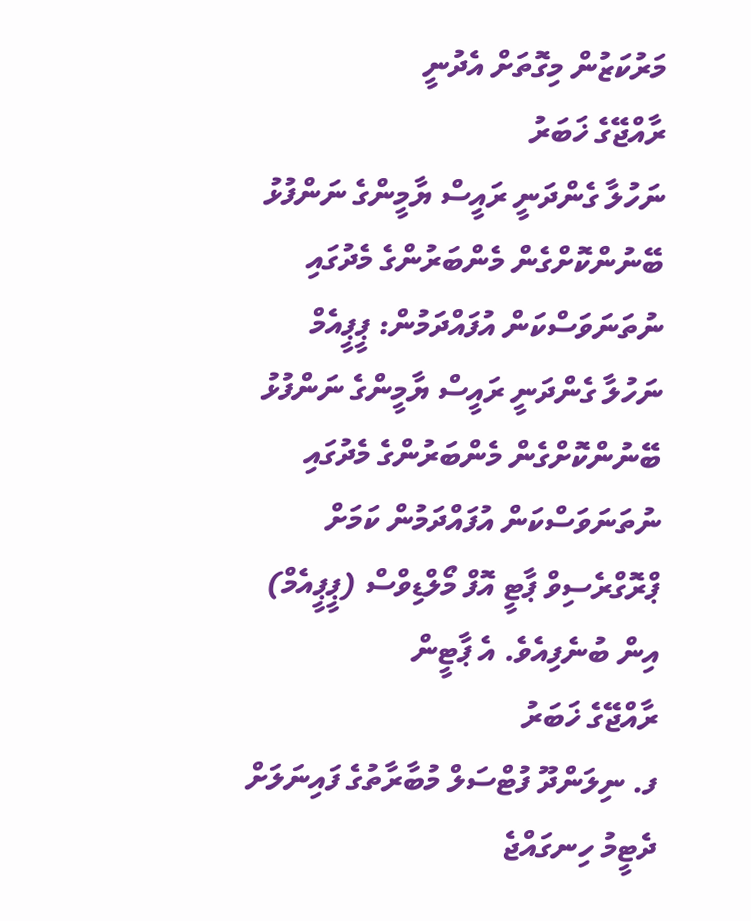މަރުކަޒުން މިގޮތަށް އެދުނީ
ރާއްޖޭގެ ޚަބަރު
ނަހުލާ ގެންދަނީ ރައީސް ޔާމީންގެ ނަންފުޅު ބޭނުންކޮށްގެން މެންބަރުންގެ މެދުގައި ނުތަނަވަސްކަން އުފައްދަމުން: ޕީޕީއެމް
ނަހުލާ ގެންދަނީ ރައީސް ޔާމީންގެ ނަންފުޅު ބޭނުންކޮށްގެން މެންބަރުންގެ މެދުގައި ނުތަނަވަސްކަން އުފައްދަމުން ކަމަށް ޕްރޮގްރެސިވް ޕާޓީ އޮފް މޯލްޑިވްސް (ޕީޕީއެމް) އިން ބުނެފިއެވެ. އެ ޕާޓީން
ރާއްޖޭގެ ޚަބަރު
ފ. ނިލަންދޫ ފުޓްސަލް މުބާރާތުގެ ފައިނަލަށް ދެޓީމު ހިނގައްޖެ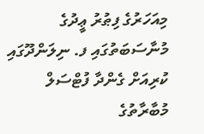މިއަހަރުގެ ފިޠުރު ޢީދުގެ މުނާސަބަތުގައި ފ. ނިލަންދޫގައި ކުރިއަށް ގެންދާ ފުޓްސަލް މުބާރާތުގެ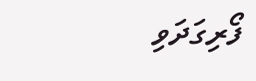ފޯރިގަދަވި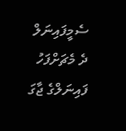ސެމީފައިނަލް ދެ މެޗަށްފަހު ފައިނަލްގެ ޖާގަ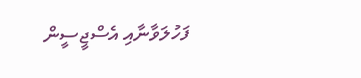ފަހުލަވާނާއި އެސްޖީސީން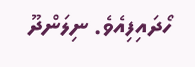ހޯދައިފިއެވެ. ނިލަންދޫ